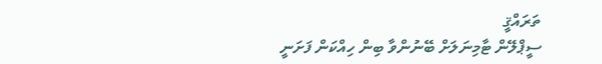ތަރައްޤީ
ސީޕްލޭން ޓާމިނަލަށް ބޭނުންވާ ބިން ހިއްކަން ފަށަނީ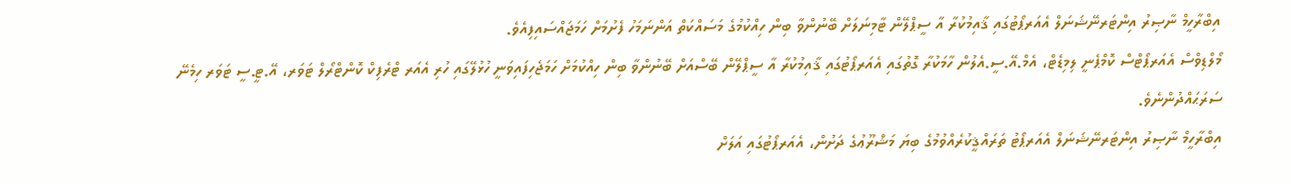އިބްރާހީމް ނާޞިރު އިންޓަރނޭޝަނަލް އެއަރޕޯޓުގައި ޤާއިމުކުރާ އާ ސީޕްލޭން ޓާމިނަލަށް ބޭނުންވާ ބިން ހިއްކުމުގެ މަސައްކަތް އަންނަމަހު ފެށުމަށް ހަމަޖައްސައިފިއެވެ.
މޯލްޑިވްސް އެއަރޕޯޓްސް ކޮމްޕެނީ ލިމިޑެޓް، އެމް.އޭ.ސީ.އެލުން ހާމަކުރާ ގޮތުގައި އެއަރޕޯޓުގައި ޤާއިމުކުރާ އާ ސީޕްލޭން ބޭސްއަށް ބޭނުންވާ ބިން ހިއްކުމަށް ހަމަޖެހިފައިވަނީ ހުޅުލޭގައި ހުރި އެއަރ ޓްރެފިކް ކޮންޓްރޯލް ޓަވަރ، އޭ.ޓީ.ސީ ޓަވަރ ހިމެނޭ ސަރަޙައްދުންނެވެ.
އިބްރާހީމް ނާޞިރު އިންޓަރނޭޝަނަލް އެއަރޕޯޓު ތަރައްޤީކުރެއްވުމުގެ ބިޔަ މަޝްރޫޢުގެ ދަށުން، އެއަރޕޯޓުގައި އަލަށް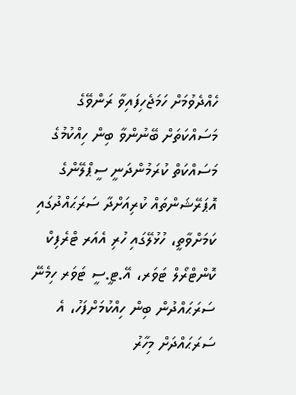ހެއްދެވުމަށް ހަމަޖެހިފައިވާ ރަންވޭގެ މަސައްކަތަށް ބޭނުންވާ ބިން ހިއްކުމުގެ މަސައްކަތް ކުރަމުންދަނީ ސީޕްލޭންގެ އޮޕަރޭޝަންތައް ކުރިއަށްދާ ސަރަޙައްދުގައި ކަމަށްވާތީ، ހުޅުލޭގައި ހުރި އެއަރ ޓްރެފިކް ކޮންޓްރޯލް ޓަވަރ، އޭ.ޓީ.ސީ ޓަވަރ ހިމެނޭ ސަރަޙައްދުން ބިން ހިއްކުމަށްފަހު، އެ ސަރަޙައްދަށް މިހާރު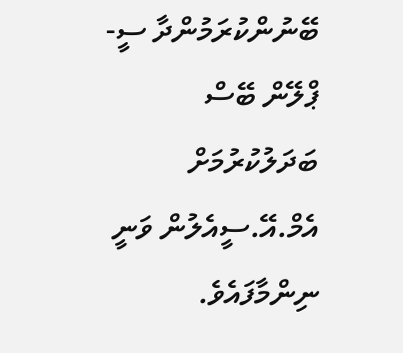ބޭނުންކުރަމުންދާ ސީ-ޕްލޭން ބޭސް ބަދަލުކުރުމަށް އެމް.އޭ.ސީއެލުން ވަނީ ނިންމާފައެވެ.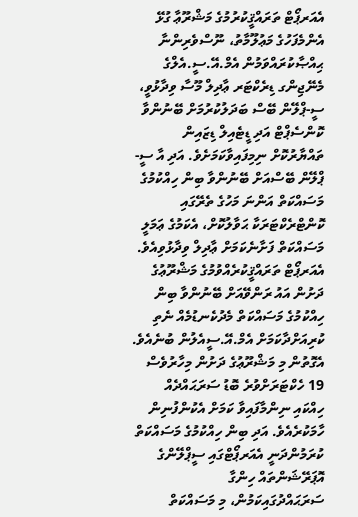އެއަރޕޯޓް ތަރައްޤީކުރުމުގެ މަޝްރޫޢާ ގުޅޭ އެންމެފަހުގެ މަޢުލޫމާތު، ނޫސްވެރިންނާ ޙިއްޞާކުރައްވަމުން އެމް.އޭ.ސީ.އެލްގެ މެނޭޖިންގ ޑިރެކްޓަރ ޢާދިލް މޫސާ ވިދާޅުވީ، ސީ-ޕްލޭން ބޭސް ބަދަލުކުރުމަށް ބޭނުންވާ ކޮންސެޕްޓް އަދި ޑީޓެއިލް ޑިޒައިން ތައްޔާރުކޮށް ނިމިފައިވާކަމަށެވެ. އަދި އާ ސީ-ޕްލޭން ބޭސްއަށް ބޭނުންވާ ބިން ހިއްކުމުގެ މަސައްކަތް އަންނަ މަހުގެ ތެރޭގައި ކޮންޓްރެކްޓަރަކާ ޙަވާލުކޮށް، އެކަމުގެ ޢަމަލީ މަސައްކަތް ފަށާނެކަމަށް ޢާދިލް ވިދާޅުވިއެވެ.
އެއަރޕޯޓް ތަރައްޤީކުރެއްވުމުގެ މަޝްރޫޢުގެ ދަށުން އައު ރަންވޭއަށް ބޭނުންވާ ބިން ހިއްކުމުގެ މަސައްކަތް މެދުކެނޑުމެއް ނެތި ކުރިއަށްދާކަމަށް އެމް.އޭ.ސީއެލުން ބުނެއެވެ. އެގޮތުން މި މަޝްރޫޢުގެ ދަށުން މިހާރުވެސް 19 ހެކްޓަރަށްވުރެ ބޮޑު ސަރަޙައްދެއް ހިއްކައި ނިންމާފައިވާ ކަމަށް އެކުންފުނިން ހާމަކުރެއެވެ. އަދި ބިން ހިއްކުމުގެ މަސައްކަތް ކުރަމުންދަނީ އެއަރޕޯޓްގައި ސީޕްލޭންގެ އޮޕަރޭޝަންތައް ހިންގާ ސަރަޙައްދުގައިކަމުން، މި މަސައްކަތް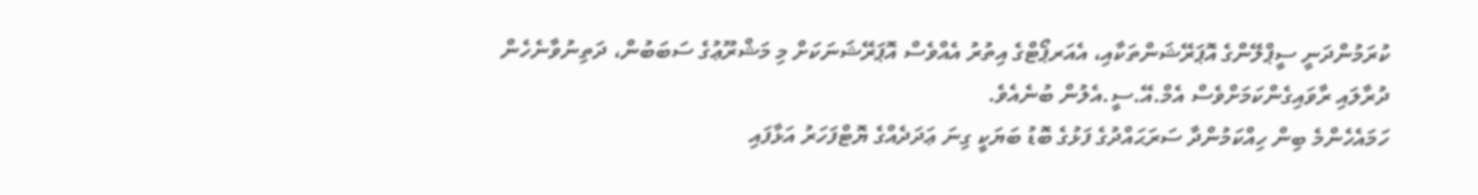ކުރަމުންދަނީ ސީޕްލޭންގެ އޮޕަރޭޝަންތަކާއި، އެއަރޕޯޓްގެ އިތުރު އެއްވެސް އޮޕަރޭޝަނަކަށް މި މަޝްރޫޢުގެ ސަބަބުން، ދަތިނުވާނެހެން ދުރާލައި ރާވައިގެންކަމަށްވެސް އެމް.އޭ.ސީ.އެލުން ބުނެއެވެ.
ހަމައެހެންމެ ބިން ހިއްކަމުންދާ ސަރަޙައްދުގެ ފަޅުގެ ބޮޑު ބަޔަކީ ގިނަ ޢަދަދެއްގެ ޔޮޓްފަހަރު އަޅާފައި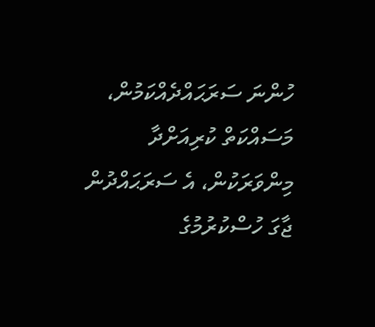ހުންނަ ސަރަޙައްދެއްކަމުން، މަސައްކަތް ކުރިއަށްދާ މިންވަރަކުން، އެ ސަރަޙައްދުން ޖާގަ ހުސްކުރުމުގެ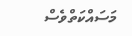މަސައްކަތްވެސް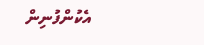އެކުންފުނިން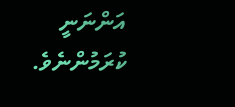އަންނަނީ ކުރަމުންނެވެ.